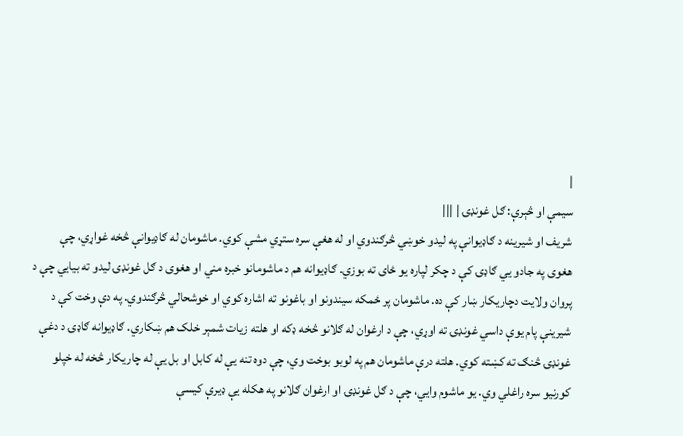|
سيمې او څېرې: ګل غونډۍ | |||
شريف او شيرينه د ګاډيوانې په ليدو خوښي څرګندوي او له هغې سره ستړي مشې کوي. ماشومان له ګاډيوانې څخه غواړي، چې هغوی په جادو يي ګاډۍ کې د چکر لپاره يو ځاى ته بوزي. ګاډيوانه هم د ماشومانو خبره مني او هغوی د ګل غونډۍ ليدو ته بيايي چې د پروان ولايت دچاريکار ښار کې ده. ماشومان پر ځمکه سيندونو او باغونو ته اشاره کوي او خوشحالي څرګندوي. په دې وخت کې د شيرينې پام يوې داسي غونډۍ ته اوړي، چې د ارغوان له ګلانو څخه ډکه او هلته زيات شمېر خلک هم ښکاري. ګاډيوانه ګاډۍ د دغې غونډۍ څنګ ته کښته کوي. هلته درې ماشومان هم په لوبو بوخت وي، چې دوه تنه يې له کابل او بل يې له چاريکار څخه له خپلو کورنيو سره راغلي وي. يو ماشوم وايي، چې د ګل غونډۍ او ارغوان ګلانو په هکله يې ډيرې کيسې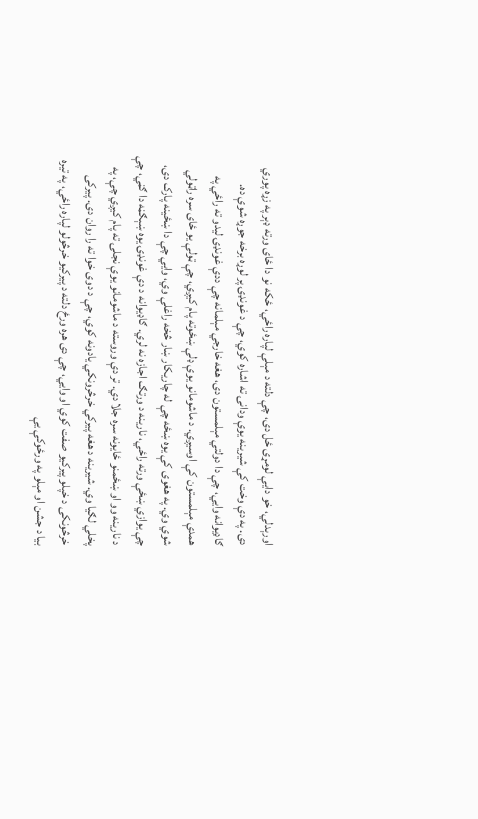اورېدلي، خو دايې لومړی ځل دى، چې دلته د مېلې لپاره راځي، ځکه نو دا ځای ورته ډېر په زړه پوري دی. په دې وخت کې شيرينه يوې ودانۍ ته اشاره کوي، چې د غونډۍ پر لوړه برخه جوړه شوې ده. ګاډيوانه وايي، چې دا دولتي مېلمستون دی، هغه خارجي مېلمانه چې ددې غونډۍ ليدو ته راځي په همدې مېلمستون کې اوسيږي. د ماشومانو يوې ډلې ښځوته پام کيږي، چې ټولې يو ځای سره راټولي شوي وي. په هغوی کې يوه ښځه چې له چاريکار ښار څخه راغلې وي، وايي چې دا ښځينه پارک دی، چې يوازي ښځې ورته راځي، نارينه د ورتګ اجازه نه لري. ګاډيوانه د دې غونډۍ يوه ښېګڼه دا ګڼي، چې د نارينه وو او ښځمنو ځايونه سره جلا دي. تر دې وروسته د ماشومانو يوې نجلۍ ته پام کيږي چې، په پخلي لګيا وي. شيرينه د هغه پيرکي خرڅرونکي يادونه کوي، چې د دوى خوا ته را روان دى. پيرکى خرڅونکى د خپلو پيرکيو صفت کوي او وايي، چې دی هره ورځ دلته د پيرکيو خرڅولو لپاره راځي، په تيره بيا د جشن او مېلو په ورځوکې يې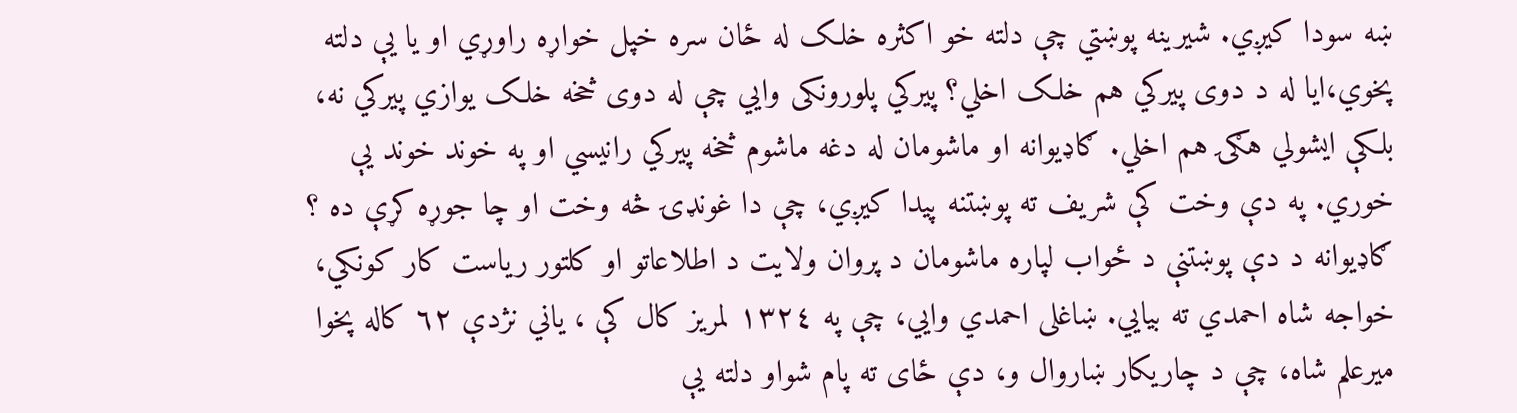ښه سودا کيږي. شيرينه پوښتي چې دلته خو اکثره خلک له ځان سره خپل خواړه راوړي او يا يې دلته پخوي،ايا له د دوى پيرکي هم خلک اخلي؟ پيرکي پلورونکى وايي چې له دوی څخه خلک يوازي پيرکي نه، بلکې ايشولي هګۍ هم اخلي. ګاډيوانه او ماشومان له دغه ماشوم څخه پيرکي رانيسي او په خوند خوند يې خوري. په دې وخت کې شريف ته پوښتنه پيدا کيږي، چې دا غونډۍ څه وخت او چا جوړه کړې ده ؟ ګاډيوانه د دې پوښتنې د ځواب لپاره ماشومان د پروان ولايت د اطلاعاتو او کلتور رياست کار کونکي، خواجه شاه احمدي ته بيايي. ښاغلى احمدي وايي، چې په ١٣٢٤ لمريز کال کې ، ياني نژدې ٦٢ کاله پخوا ميرعلم شاه، چې د چاريکار ښاروال و، دې ځای ته پام شواو دلته يې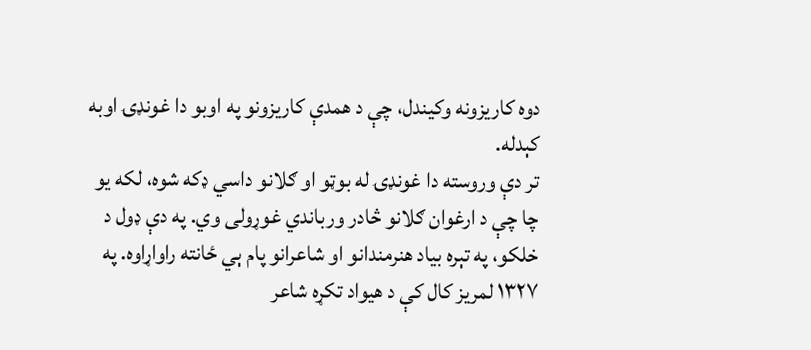دوه کاريزونه وکيندل، چې د همدې کاريزونو په اوبو دا غونډۍ اوبه کېدله.
تر دې وروسته دا غونډۍ له بوټو او ګلانو داسي ډکه شوه، لکه يو چا چې د ارغوان ګلانو څادر ورباندي غوړولی وي. په دې ډول د خلکو، په تېره بياد هنرمندانو او شاعرانو پام ېي ځانته راواړاوه. په ١٣٢٧ لمريز کال کې د هيواد تکړه شاعر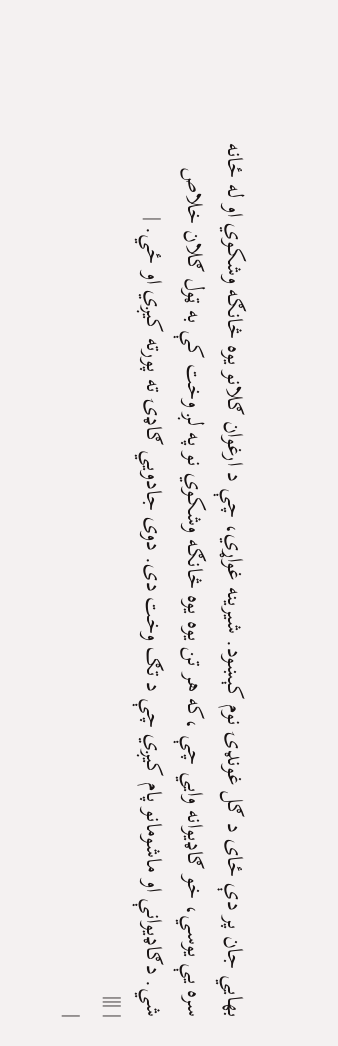بهايي جان پر دې ځای د ګل غونډۍ نوم کېښود. شيرينه غواړي، چې د ارغوان ګلانو يوه څانګه وشکوي او له ځانه سره يې يوسي، خو ګاډيوانه وايي چې ،که هر تن يوه يوه څانګه وشکوي نو په لږ وخت کې به ټول ګلان خلاص شي. دګاډيوانې او ماشومانو پام کيږي چې د تګ وخت دی. دوی جادويي ګاډۍ ته پورته کيږي او ځي. |
| |||
|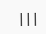|||